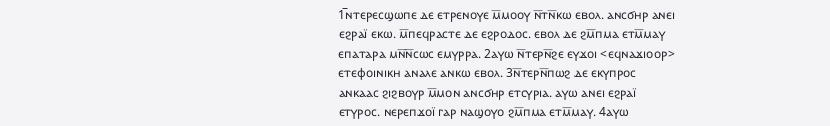1̅ⲛⲧⲉⲣⲉⲥϣⲱⲡⲉ ⲇⲉ ⲉⲧⲣⲉⲛⲟⲩⲉ ⲙ̅ⲙⲟⲟⲩ ⲛ̅ⲧⲛ̅ⲕⲱ ⲉⲃⲟⲗ. ⲁⲛⲥϭⲏⲣ ⲁⲛⲉⲓ ⲉϩⲣⲁⲓ̈ ⲉⲕⲱ. ⲙ̅ⲡⲉϥⲣⲁⲥⲧⲉ ⲇⲉ ⲉϩⲣⲟⲇⲟⲥ. ⲉⲃⲟⲗ ⲇⲉ ϩⲙ̅ⲡⲙⲁ ⲉⲧⲙ̅ⲙⲁⲩ ⲉⲡⲁⲧⲁⲣⲁ ⲙⲛ̅ⲛ̅ⲥⲱⲥ ⲉⲙⲩⲣⲣⲁ. 2ⲁⲩⲱ ⲛ̅ⲧⲉⲣⲛ̅ϩⲉ ⲉⲩϫⲟⲓ <ⲉϥⲛⲁϫⲓⲟⲟⲣ> ⲉⲧⲉⲫⲟⲓⲛⲓⲕⲏ ⲁⲛⲁⲗⲉ ⲁⲛⲕⲱ ⲉⲃⲟⲗ. 3ⲛ̅ⲧⲉⲣⲛ̅ⲡⲱϩ ⲇⲉ ⲉⲕⲩⲡⲣⲟⲥ ⲁⲛⲕⲁⲁⲥ ϩⲓϩⲃⲟⲩⲣ ⲙ̅ⲙⲟⲛ ⲁⲛⲥϭⲏⲣ ⲉⲧⲥⲩⲣⲓⲁ. ⲁⲩⲱ ⲁⲛⲉⲓ ⲉϩⲣⲁⲓ̈ ⲉⲧⲩⲣⲟⲥ. ⲛⲉⲣⲉⲡϫⲟⲓ̈ ⲅⲁⲣ ⲛⲁϣⲟⲩⲟ ϩⲙ̅ⲡⲙⲁ ⲉⲧⲙ̅ⲙⲁⲩ. 4ⲁⲩⲱ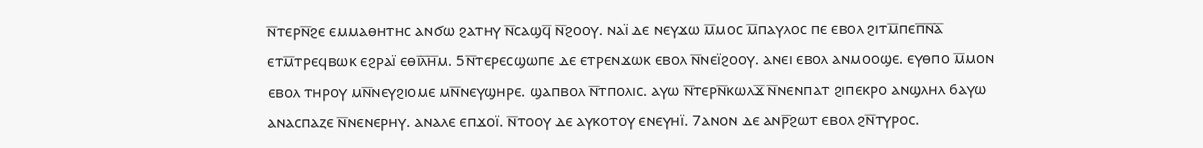ⲛ̅ⲧⲉⲣⲛ̅ϩⲉ ⲉⲙⲙⲁⲑⲏⲧⲏⲥ ⲁⲛϭⲱ ϩⲁⲧⲏⲩ ⲛ̅ⲥⲁϣϥ̅ ⲛ̅ϩⲟⲟⲩ. ⲛⲁⲓ̈ ⲇⲉ ⲛⲉⲩϫⲱ ⲙ̅ⲙⲟⲥ ⲙ̅ⲡⲁⲩⲗⲟⲥ ⲡⲉ ⲉⲃⲟⲗ ϩⲓⲧⲙ̅ⲡⲉⲡ̅ⲛ̅ⲁ̅ ⲉⲧⲙ̅ⲧⲣⲉϥⲃⲱⲕ ⲉϩⲣⲁⲓ̈ ⲉⲑⲓ̅ⲗ̅ⲏ̅ⲙ. 5ⲛ̅ⲧⲉⲣⲉⲥϣⲱⲡⲉ ⲇⲉ ⲉⲧⲣⲉⲛϫⲱⲕ ⲉⲃⲟⲗ ⲛ̅ⲛⲉⲓ̈ϩⲟⲟⲩ. ⲁⲛⲉⲓ ⲉⲃⲟⲗ ⲁⲛⲙⲟⲟϣⲉ. ⲉⲩⲑⲡⲟ ⲙ̅ⲙⲟⲛ ⲉⲃⲟⲗ ⲧⲏⲣⲟⲩ ⲙⲛ̅ⲛⲉⲩϩⲓⲟⲙⲉ ⲙⲛ̅ⲛⲉⲩϣⲏⲣⲉ. ϣⲁⲡⲃⲟⲗ ⲛ̅ⲧⲡⲟⲗⲓⲥ. ⲁⲩⲱ ⲛ̅ⲧⲉⲣⲛ̅ⲕⲱⲗϫ̅ ⲛ̅ⲛⲉⲛⲡⲁⲧ ϩⲓⲡⲉⲕⲣⲟ ⲁⲛϣⲗⲏⲗ 6ⲁⲩⲱ ⲁⲛⲁⲥⲡⲁⲍⲉ ⲛ̅ⲛⲉⲛⲉⲣⲏⲩ. ⲁⲛⲁⲗⲉ ⲉⲡϫⲟⲓ̈. ⲛ̅ⲧⲟⲟⲩ ⲇⲉ ⲁⲩⲕⲟⲧⲟⲩ ⲉⲛⲉⲩⲏⲓ̈. 7ⲁⲛⲟⲛ ⲇⲉ ⲁⲛⲣ̅ϩⲱⲧ ⲉⲃⲟⲗ ϩⲛ̅ⲧⲩⲣⲟⲥ.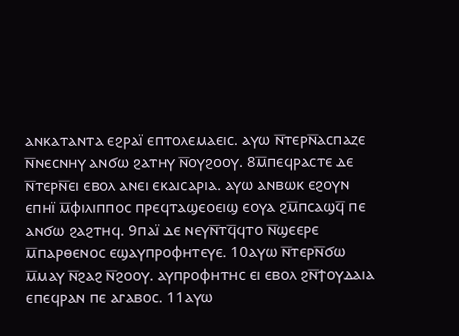ⲁⲛⲕⲁⲧⲁⲛⲧⲁ ⲉϩⲣⲁⲓ̈ ⲉⲡⲧⲟⲗⲉⲙⲁⲉⲓⲥ. ⲁⲩⲱ ⲛ̅ⲧⲉⲣⲛ̅ⲁⲥⲡⲁⲍⲉ ⲛ̅ⲛⲉⲥⲛⲏⲩ ⲁⲛϭⲱ ϩⲁⲧⲏⲩ ⲛ̅ⲟⲩϩⲟⲟⲩ. 8ⲙ̅ⲡⲉϥⲣⲁⲥⲧⲉ ⲇⲉ ⲛ̅ⲧⲉⲣⲛ̅ⲉⲓ ⲉⲃⲟⲗ ⲁⲛⲉⲓ ⲉⲕⲁⲓⲥⲁⲣⲓⲁ. ⲁⲩⲱ ⲁⲛⲃⲱⲕ ⲉϩⲟⲩⲛ ⲉⲡⲏⲓ̈ ⲙ̅ⲫⲓⲗⲓⲡⲡⲟⲥ ⲡⲣⲉϥⲧⲁϣⲉⲟⲉⲓϣ ⲉⲟⲩⲁ ϩⲙ̅ⲡⲥⲁϣϥ̅ ⲡⲉ ⲁⲛϭⲱ ϩⲁϩⲧⲏϥ. 9ⲡⲁⲓ̈ ⲇⲉ ⲛⲉⲩⲛ̅ⲧϥ̅ϥⲧⲟ ⲛ̅ϣⲉⲉⲣⲉ ⲙ̅ⲡⲁⲣⲑⲉⲛⲟⲥ ⲉϣⲁⲩⲡⲣⲟⲫⲏⲧⲉⲩⲉ. 10ⲁⲩⲱ ⲛ̅ⲧⲉⲣⲛ̅ϭⲱ ⲙ̅ⲙⲁⲩ ⲛ̅ϩⲁϩ ⲛ̅ϩⲟⲟⲩ. ⲁⲩⲡⲣⲟⲫⲏⲧⲏⲥ ⲉⲓ ⲉⲃⲟⲗ ϩⲛ̅ϯⲟⲩⲇⲁⲓⲁ ⲉⲡⲉϥⲣⲁⲛ ⲡⲉ ⲁⲅⲁⲃⲟⲥ. 11ⲁⲩⲱ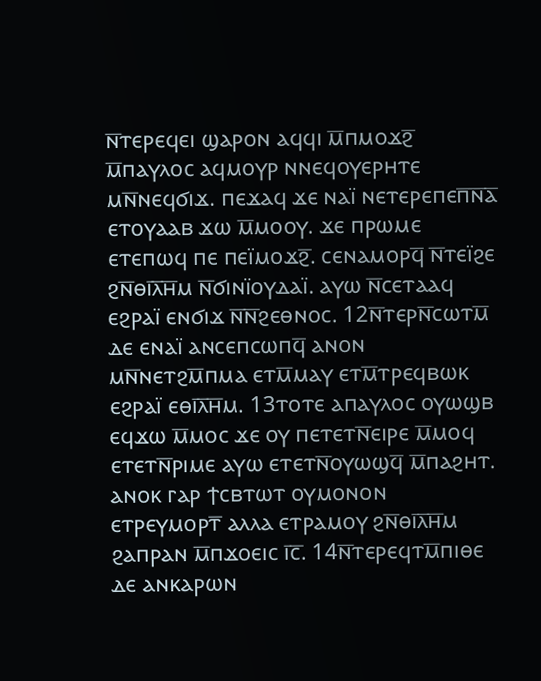ⲛ̅ⲧⲉⲣⲉϥⲉⲓ ϣⲁⲣⲟⲛ ⲁϥϥⲓ ⲙ̅ⲡⲙⲟϫϩ̅ ⲙ̅ⲡⲁⲩⲗⲟⲥ ⲁϥⲙⲟⲩⲣ ⲛⲛⲉϥⲟⲩⲉⲣⲏⲧⲉ ⲙⲛ̅ⲛⲉϥϭⲓϫ. ⲡⲉϫⲁϥ ϫⲉ ⲛⲁⲓ̈ ⲛⲉⲧⲉⲣⲉⲡⲉⲡ̅ⲛ̅ⲁ̅ ⲉⲧⲟⲩⲁⲁⲃ ϫⲱ ⲙ̅ⲙⲟⲟⲩ. ϫⲉ ⲡⲣⲱⲙⲉ ⲉⲧⲉⲡⲱϥ ⲡⲉ ⲡⲉⲓ̈ⲙⲟϫϩ̅. ⲥⲉⲛⲁⲙⲟⲣϥ̅ ⲛ̅ⲧⲉⲓ̈ϩⲉ ϩⲛ̅ⲑⲓ̅ⲗ̅ⲏ̅ⲙ ⲛ̅ϭⲓⲛⲓ̈ⲟⲩⲇⲁⲓ̈. ⲁⲩⲱ ⲛ̅ⲥⲉⲧⲁⲁϥ ⲉϩⲣⲁⲓ̈ ⲉⲛϭⲓϫ ⲛ̅ⲛ̅ϩⲉⲑⲛⲟⲥ. 12ⲛ̅ⲧⲉⲣⲛ̅ⲥⲱⲧⲙ̅ ⲇⲉ ⲉⲛⲁⲓ̈ ⲁⲛⲥⲉⲡⲥⲱⲡϥ̅ ⲁⲛⲟⲛ ⲙⲛ̅ⲛⲉⲧϩⲙ̅ⲡⲙⲁ ⲉⲧⲙ̅ⲙⲁⲩ ⲉⲧⲙ̅ⲧⲣⲉϥⲃⲱⲕ ⲉϩⲣⲁⲓ̈ ⲉⲑⲓ̅ⲗ̅ⲏ̅ⲙ. 13ⲧⲟⲧⲉ ⲁⲡⲁⲩⲗⲟⲥ ⲟⲩⲱϣⲃ ⲉϥϫⲱ ⲙ̅ⲙⲟⲥ ϫⲉ ⲟⲩ ⲡⲉⲧⲉⲧⲛ̅ⲉⲓⲣⲉ ⲙ̅ⲙⲟϥ ⲉⲧⲉⲧⲛ̅ⲣⲓⲙⲉ ⲁⲩⲱ ⲉⲧⲉⲧⲛ̅ⲟⲩⲱϣϥ̅ ⲙ̅ⲡⲁϩⲏⲧ. ⲁⲛⲟⲕ ⲅⲁⲣ ϯⲥⲃⲧⲱⲧ ⲟⲩⲙⲟⲛⲟⲛ ⲉⲧⲣⲉⲩⲙⲟⲣⲧ̅ ⲁⲗⲗⲁ ⲉⲧⲣⲁⲙⲟⲩ ϩⲛ̅ⲑⲓ̅ⲗ̅ⲏ̅ⲙ ϩⲁⲡⲣⲁⲛ ⲙ̅ⲡϫⲟⲉⲓⲥ ⲓ̅ⲥ̅. 14ⲛ̅ⲧⲉⲣⲉϥⲧⲙ̅ⲡⲓⲑⲉ ⲇⲉ ⲁⲛⲕⲁⲣⲱⲛ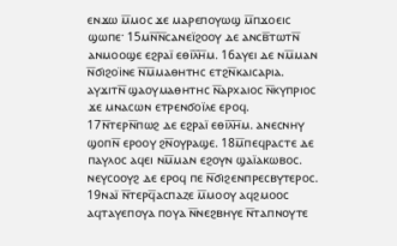ⲉⲛϫⲱ ⲙ̅ⲙⲟⲥ ϫⲉ ⲙⲁⲣⲉⲡⲟⲩⲱϣ ⲙ̅ⲡϫⲟⲉⲓⲥ ϣⲱⲡⲉ· 15ⲙⲛ̅ⲛ̅ⲥⲁⲛⲉⲓ̈ϩⲟⲟⲩ ⲇⲉ ⲁⲛⲥⲃ̅ⲧⲱⲧⲛ̅ ⲁⲛⲙⲟⲟϣⲉ ⲉϩⲣⲁⲓ̈ ⲉⲑⲓ̅ⲗ̅ⲏ̅ⲙ. 16ⲁⲩⲉⲓ ⲇⲉ ⲛⲙ̅ⲙⲁⲛ ⲛ̅ϭⲓϩⲟⲓ̈ⲛⲉ ⲛ̅ⲙ̅ⲙⲁⲑⲏⲧⲏⲥ ⲉⲧϩⲛ̅ⲕⲁⲓⲥⲁⲣⲓⲁ. ⲁⲩϫⲓⲧⲛ̅ ϣⲁⲟⲩⲙⲁⲑⲏⲧⲏⲥ ⲛ̅ⲁⲣⲭⲁⲓⲟⲥ ⲛ̅ⲕⲩⲡⲣⲓⲟⲥ ϫⲉ ⲙⲛⲁⲥⲱⲛ ⲉⲧⲣⲉⲛϭⲟⲓ̈ⲗⲉ ⲉⲣⲟϥ. 17ⲛ̅ⲧⲉⲣⲛ̅ⲡⲱϩ ⲇⲉ ⲉϩⲣⲁⲓ̈ ⲉⲑⲓ̅ⲗ̅ⲏ̅ⲙ. ⲁⲛⲉⲥⲛⲏⲩ ϣⲟⲡⲛ̅ ⲉⲣⲟⲟⲩ ϩⲛ̅ⲟⲩⲣⲁϣⲉ. 18ⲙ̅ⲡⲉϥⲣⲁⲥⲧⲉ ⲇⲉ ⲡⲁⲩⲗⲟⲥ ⲁϥⲉⲓ ⲛⲙ̅ⲙⲁⲛ ⲉϩⲟⲩⲛ ϣⲁⲓ̈ⲁⲕⲱⲃⲟⲥ. ⲛⲉⲩⲥⲟⲟⲩϩ ⲇⲉ ⲉⲣⲟϥ ⲡⲉ ⲛ̅ϭⲓϩⲉⲛⲡⲣⲉⲥⲃⲩⲧⲉⲣⲟⲥ. 19ⲛⲁⲓ̈ ⲛ̅ⲧⲉⲣϥ̅ⲁⲥⲡⲁⲍⲉ ⲙ̅ⲙⲟⲟⲩ ⲁϥϩⲙⲟⲟⲥ ⲁϥⲧⲁⲩⲉⲡⲟⲩⲁ ⲡⲟⲩⲁ ⲛ̅ⲛⲉϩⲃⲏⲩⲉ ⲛ̅ⲧⲁⲡⲛⲟⲩⲧⲉ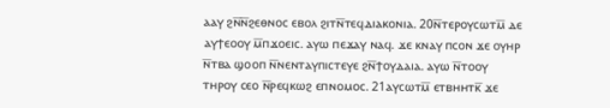ⲁⲁⲩ ϩⲛ̅ⲛ̅ϩⲉⲑⲛⲟⲥ ⲉⲃⲟⲗ ϩⲓⲧⲛ̅ⲧⲉϥⲇⲓⲁⲕⲟⲛⲓⲁ. 20ⲛ̅ⲧⲉⲣⲟⲩⲥⲱⲧⲙ̅ ⲇⲉ ⲁⲩϯⲉⲟⲟⲩ ⲙ̅ⲡϫⲟⲉⲓⲥ. ⲁⲩⲱ ⲡⲉϫⲁⲩ ⲛⲁϥ. ϫⲉ ⲕⲛⲁⲩ ⲡⲥⲟⲛ ϫⲉ ⲟⲩⲏⲣ ⲛ̅ⲧⲃⲁ ϣⲟⲟⲡ ⲛ̅ⲛⲉⲛⲧⲁⲩⲡⲓⲥⲧⲉⲩⲉ ϩⲛ̅ϯⲟⲩⲇⲁⲓⲁ. ⲁⲩⲱ ⲛ̅ⲧⲟⲟⲩ ⲧⲏⲣⲟⲩ ⲥⲉⲟ ⲛ̅ⲣⲉϥⲕⲱϩ ⲉⲡⲛⲟⲙⲟⲥ. 21ⲁⲩⲥⲱⲧⲙ̅ ⲉⲧⲃⲏⲏⲧⲕ̅ ϫⲉ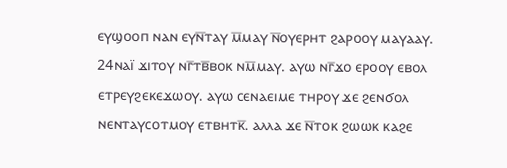ⲉⲩϣⲟⲟⲡ ⲛⲁⲛ ⲉⲩⲛ̅ⲧⲁⲩ ⲙ̅ⲙⲁⲩ ⲛ̅ⲟⲩⲉⲣⲏⲧ ϩⲁⲣⲟⲟⲩ ⲙⲁⲩⲁⲁⲩ. 24ⲛⲁⲓ̈ ϫⲓⲧⲟⲩ ⲛⲅ̅ⲧⲃ̅ⲃⲟⲕ ⲛⲙ̅ⲙⲁⲩ. ⲁⲩⲱ ⲛⲅ̅ϫⲟ ⲉⲣⲟⲟⲩ ⲉⲃⲟⲗ ⲉⲧⲣⲉⲩϩⲉⲕⲉϫⲱⲟⲩ. ⲁⲩⲱ ⲥⲉⲛⲁⲉⲓⲙⲉ ⲧⲏⲣⲟⲩ ϫⲉ ϩⲉⲛϭⲟⲗ ⲛⲉⲛⲧⲁⲩⲥⲟⲧⲙⲟⲩ ⲉⲧⲃⲏⲧⲕ̅. ⲁⲗⲗⲁ ϫⲉ ⲛ̅ⲧⲟⲕ ϩⲱⲱⲕ ⲕⲁϩⲉ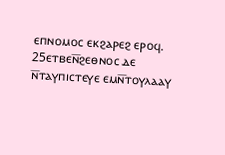ⲉⲡⲛⲟⲙⲟⲥ ⲉⲕϩⲁⲣⲉϩ ⲉⲣⲟϥ. 25ⲉⲧⲃⲉⲛ̅ϩⲉⲑⲛⲟⲥ ⲇⲉ ⲛ̅ⲧⲁⲩⲡⲓⲥⲧⲉⲩⲉ ⲉⲙⲛ̅ⲧⲟⲩⲗⲁⲁⲩ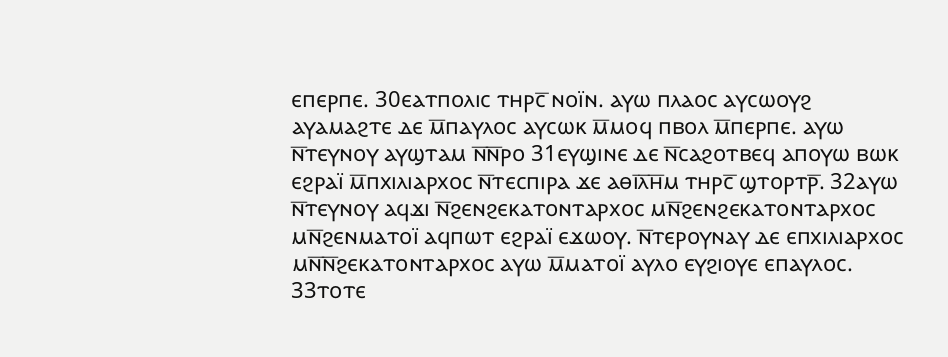ⲉⲡⲉⲣⲡⲉ. 30ⲉⲁⲧⲡⲟⲗⲓⲥ ⲧⲏⲣⲥ̅ ⲛⲟⲓ̈ⲛ. ⲁⲩⲱ ⲡⲗⲁⲟⲥ ⲁⲩⲥⲱⲟⲩϩ ⲁⲩⲁⲙⲁϩⲧⲉ ⲇⲉ ⲙ̅ⲡⲁⲩⲗⲟⲥ ⲁⲩⲥⲱⲕ ⲙ̅ⲙⲟϥ ⲡⲃⲟⲗ ⲙ̅ⲡⲉⲣⲡⲉ. ⲁⲩⲱ ⲛ̅ⲧⲉⲩⲛⲟⲩ ⲁⲩϣⲧⲁⲙ ⲛ̅ⲛ̅ⲣⲟ 31ⲉⲩϣⲓⲛⲉ ⲇⲉ ⲛ̅ⲥⲁϩⲟⲧⲃⲉϥ ⲁⲡⲟⲩⲱ ⲃⲱⲕ ⲉϩⲣⲁⲓ̈ ⲙ̅ⲡⲭⲓⲗⲓⲁⲣⲭⲟⲥ ⲛ̅ⲧⲉⲥⲡⲓⲣⲁ ϫⲉ ⲁⲑⲓ̅ⲗ̅ⲏ̅ⲙ ⲧⲏⲣⲥ̅ ϣⲧⲟⲣⲧⲣ̅. 32ⲁⲩⲱ ⲛ̅ⲧⲉⲩⲛⲟⲩ ⲁϥϫⲓ ⲛ̅ϩⲉⲛϩⲉⲕⲁⲧⲟⲛⲧⲁⲣⲭⲟⲥ ⲙⲛ̅ϩⲉⲛϩⲉⲕⲁⲧⲟⲛⲧⲁⲣⲭⲟⲥ ⲙⲛ̅ϩⲉⲛⲙⲁⲧⲟⲓ̈ ⲁϥⲡⲱⲧ ⲉϩⲣⲁⲓ̈ ⲉϫⲱⲟⲩ. ⲛ̅ⲧⲉⲣⲟⲩⲛⲁⲩ ⲇⲉ ⲉⲡⲭⲓⲗⲓⲁⲣⲭⲟⲥ ⲙⲛ̅ⲛ̅ϩⲉⲕⲁⲧⲟⲛⲧⲁⲣⲭⲟⲥ ⲁⲩⲱ ⲙ̅ⲙⲁⲧⲟⲓ̈ ⲁⲩⲗⲟ ⲉⲩϩⲓⲟⲩⲉ ⲉⲡⲁⲩⲗⲟⲥ. 33ⲧⲟⲧⲉ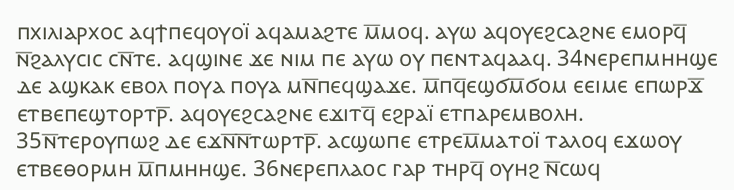ⲡⲭⲓⲗⲓⲁⲣⲭⲟⲥ ⲁϥϯⲡⲉϥⲟⲩⲟⲓ̈ ⲁϥⲁⲙⲁϩⲧⲉ ⲙ̅ⲙⲟϥ. ⲁⲩⲱ ⲁϥⲟⲩⲉϩⲥⲁϩⲛⲉ ⲉⲙⲟⲣϥ̅ ⲛ̅ϩⲁⲗⲩⲥⲓⲥ ⲥⲛ̅ⲧⲉ. ⲁϥϣⲓⲛⲉ ϫⲉ ⲛⲓⲙ ⲡⲉ ⲁⲩⲱ ⲟⲩ ⲡⲉⲛⲧⲁϥⲁⲁϥ. 34ⲛⲉⲣⲉⲡⲙⲏⲏϣⲉ ⲇⲉ ⲁϣⲕⲁⲕ ⲉⲃⲟⲗ ⲡⲟⲩⲁ ⲡⲟⲩⲁ ⲙⲛ̅ⲡⲉϥϣⲁϫⲉ. ⲙ̅ⲡϥ̅ⲉϣϭⲙ̅ϭⲟⲙ ⲉⲉⲓⲙⲉ ⲉⲡⲱⲣϫ̅ ⲉⲧⲃⲉⲡⲉϣⲧⲟⲣⲧⲣ̅. ⲁϥⲟⲩⲉϩⲥⲁϩⲛⲉ ⲉϫⲓⲧϥ̅ ⲉϩⲣⲁⲓ̈ ⲉⲧⲡⲁⲣⲉⲙⲃⲟⲗⲏ. 35ⲛ̅ⲧⲉⲣⲟⲩⲡⲱϩ ⲇⲉ ⲉϫⲛ̅ⲛ̅ⲧⲱⲣⲧⲣ̅. ⲁⲥϣⲱⲡⲉ ⲉⲧⲣⲉⲙ̅ⲙⲁⲧⲟⲓ̈ ⲧⲁⲗⲟϥ ⲉϫⲱⲟⲩ ⲉⲧⲃⲉⲑⲟⲣⲙⲏ ⲙ̅ⲡⲙⲏⲏϣⲉ. 36ⲛⲉⲣⲉⲡⲗⲁⲟⲥ ⲅⲁⲣ ⲧⲏⲣϥ̅ ⲟⲩⲏϩ ⲛ̅ⲥⲱϥ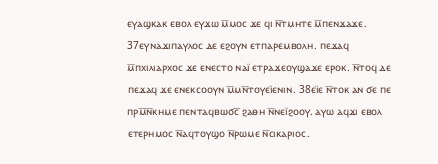ⲉⲩⲁϣⲕⲁⲕ ⲉⲃⲟⲗ ⲉⲩϫⲱ ⲙ̅ⲙⲟⲥ ϫⲉ ϥⲓ ⲛ̅ⲧⲙⲏⲧⲉ ⲙ̅ⲡⲉⲛϫⲁϫⲉ. 37ⲉⲩⲛⲁϫⲓⲡⲁⲩⲗⲟⲥ ⲇⲉ ⲉϩⲟⲩⲛ ⲉⲧⲡⲁⲣⲉⲙⲃⲟⲗⲏ. ⲡⲉϫⲁϥ ⲙ̅ⲡⲭⲓⲗⲓⲁⲣⲭⲟⲥ ϫⲉ ⲉⲛⲉⲥⲧⲟ ⲛⲁⲓ̈ ⲉⲧⲣⲁϫⲉⲟⲩϣⲁϫⲉ ⲉⲣⲟⲕ. ⲛ̅ⲧⲟϥ ⲇⲉ ⲡⲉϫⲁϥ ϫⲉ ⲉⲛⲉⲕⲥⲟⲟⲩⲛ ⲙ̅ⲙⲛ̅ⲧⲟⲩⲉⲓ̈ⲉⲛⲓⲛ. 38ⲉⲓ̈ⲉ ⲛ̅ⲧⲟⲕ ⲁⲛ ϭⲉ ⲡⲉ ⲡⲣⲙ̅ⲛ̅ⲕⲏⲙⲉ ⲡⲉⲛⲧⲁϥⲃⲱϭⲥ̅ ϩⲁⲑⲏ ⲛ̅ⲛⲉⲓ̈ϩⲟⲟⲩ. ⲁⲩⲱ ⲁϥϫⲓ ⲉⲃⲟⲗ ⲉⲧⲉⲣⲏⲙⲟⲥ ⲛ̅ⲁϥⲧⲟⲩϣⲟ ⲛ̅ⲣⲱⲙⲉ ⲛ̅ⲥⲓⲕⲁⲣⲓⲟⲥ.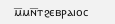ⲙ̅ⲙⲛ̅ⲧϩⲉⲃⲣⲁⲓⲟⲥ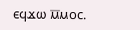ⲉϥϫⲱ ⲙ̅ⲙⲟⲥ.